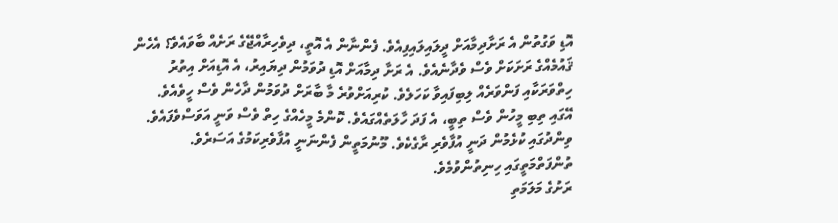އޮޑި ވަގުތުން އެ ރަށާދިމާއަށް ދީލައިލައިފިއެވެ. ފެންނާން އެ އޮތީ، ދިވެހިރާއްޖޭގެ ރަށެއް ބާވައެވެ؟ އެހެން ޤައުމެއްގެ ރަށަކަށް ވެސް ވެދާނެއެވެ. އެ ރަށާ ދިމާއަށް އޮޑި ދުވަމުން ދިޔައިރު، އެ އޮޑިއަށް އިތުރު ހިތްވަރަކާއި ފަންވަރެއް ލިބިފައިވާ ކަހަލެވެ. ކުރިއަށްވުރެ މާ ބާރަށް ދުވަމުން ދާހެން ވެސް ހީވެއެވެ. އޭގައި ތިބި މީހުން ވެސް ތިބީ، އެ ފަދަ ހާލަތެއްގައެވެ. ކޮންމެ މީހެއްގެ ހިތް ވެސް ވަނީ އަވަސްވެފައެވެ. ވިންދުގައި ކުޅެމުން ދަނީ އުފާވެރި ރާގެކެވެ. މޫނުމަތީން ފެންނަނީ އުފާވެރިކަމުގެ އަސަރެވެ. ތުންފަތްމަތީގައި ހިނިތުންވުމެވެ.
ރަށުގެ މަލަމަތި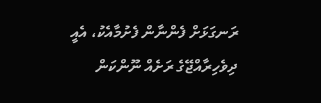ރަނގަޅަށް ފެންނާން ފެށުމާއެކު، އެއީ ދިވެހިރާއްޖޭގެ ރަށެއް ނޫންކަން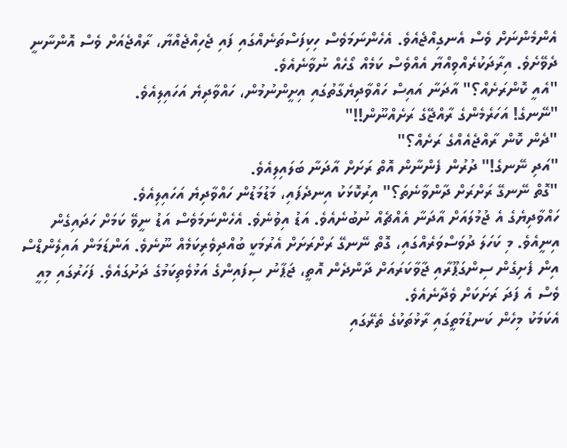އެންމެންނަށް ވެސް އެނގިއްޖެއެވެ. އެހެންނަމަވެސް ހިކިފަސްތަނެއްގައި ފައި ޖެހިއްޖެއްޔާ، ރާއްޖެއަށް ވެސް އޮންނާނީ ދެވޭށެވެ. އިރާދަކުރެއްވިއްޔާ އެއްވެސް ކަމެއް ގޯހެއް ނުވާނެއެވެ.
"އެއީ ކޮންރަށެއް؟" އާދަނާ އައިސް ހައްވާދިޔެގާތުގައި އިށީންނުމުން، ހައްވާދިޔެ އަހައިލިއެވެ.
"ނޭނގެ! އަހަރެމެންގެ ރާއްޖޭގެ ރަށެއްނޫން!!"
"ދެން ކޮން ރާއްޖެއެއްގެ ރަށެއް؟"
"އަދި ނޭނގެ!" ދުރުން ފެންނާން އޮތް ރަށަށް އާދަނާ ބަލައިލިއެވެ.
"ގޮތް ނޭނގޭ ރަށްރަށް ދާންވާނެތަ؟" އިރުކޮޅަކު އިނދެފައި، މަޑުމަޑުން ހައްވާދިޔެ އަހައިލިއެވެ.
ހައްވާދިޔެގެ އެ ޖުމުލައަށް އާދަނާ އެއްޗެއް ނުބުނެއެވެ. އަޑު އިވުނެވެ. އެހެންނަމަވެސް އަޑު ނީވޭ ކަމަށް ހަދައިގެން އިނީއެވެ. މި ކަހަލަ ދުވަސްވަރެއްގައި، ގޮތް ނޭނގޭ ރަށްރަށަށް އެރުމަކީ ބުއްދިވެރިކަމެއް ނޫނެވެ. އަންޑަމަން އައިލެންޑްސް އިން ފެށިގެން ސިންގަޕޫރާއި ޖާވާކަރައަށް ދާންދެން އޮތީ، ޖަޕާނު ސިފައިންގެ އަޅުވެތިކަމުގެ ދަށުގައެވެ. ފަހަރުގައި މިއީ ވެސް އެ ފަދަ ރަށަކަށް ވެދާނެއެވެ.
އެކަމަކު މިހެން ކަނޑުމަތީގައި ރާޅުތަކުގެ ތެރޭގައި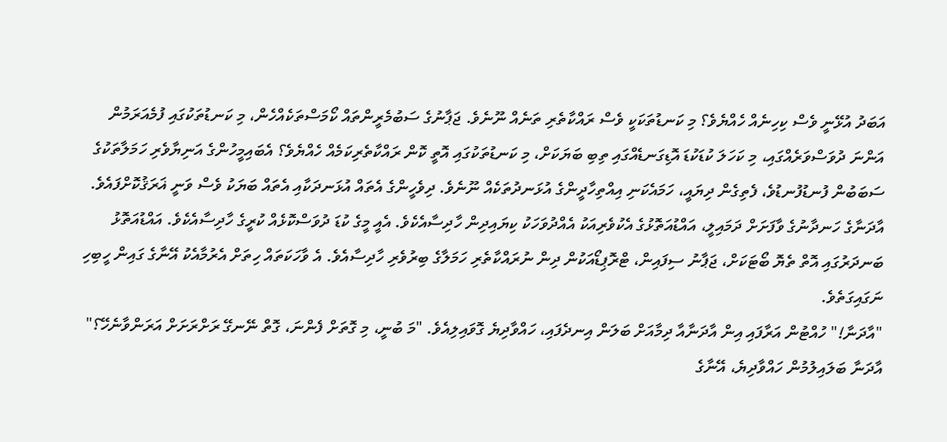އަބަދު އުޅޭނީ ވެސް ކިހިނެއް ހެއްޔެވެ؟ މި ކަނޑުތަކަކީ ވެސް ރައްކާތެރި ތަނެއް ނޫނެވެ. ޖަޕާނުގެ ސަބުމެރީންތައް ކޯމަސްތަކެއްހެން، މި ކަނޑުތަކުގައި ފުމެއަރަމުން އަންނަ ދުވަސްވަރެއްގައި، މި ކަހަލަ ކުޑަކުޑަ އޮޑިގަނޑެއްގައި ތިބި ބަޔަކަށް، މި ކަނޑުތަކުގައި އޮތީ ކޮން ރައްކާތެރިކަމެއް ހެއްޔެވެ؟ އެބައިމީހުންގެ އަނިޔާވެރި ހަމަލާތަކުގެ ސަބަބުން ފުނޑުފުނޑުވެ، ފެތިގެން ދިޔައީ، ހަމައެކަނި އިއްތިހާދީންގެ އުޅަނދުތަކެއް ނޫނެވެ. ދިވެހީންގެ އެތައް އުޅަނދަކާއި އެތައް ބަޔަކު ވެސް ވަނީ ޣަރަޤުކޮށްފައެވެ.
އާދަނާގެ ހަނދާނުގެ ވާފަށަށް ދަމައިލީ، އައްޑުއަތޮޅުގެ އެކުވެރިއަކު އެއްދުވަހަކު ކިޔައިދިން ހާދިސާއެކެވެ. އެއީ މީގެ ކުޑަ ދުވަސްކޮޅެއް ކުރީގެ ހާދިސާއެކެވެ. އައްޑުއަތޮޅު ބަނދަރުގައި އޮތް ތެޔޮ ބޯޓަކަށް، ޖަޕާނު ސިފައިން، ޓްރޮޕިޑޯއަކުން ދިން ނުރައްކާތެރި ހަމަލާގެ ބިރުވެރި ހާދިސާއެވެ. އެ ވާހަކަތައް ހިތަށް އެރުމާއެކު އޭނާގެ ގައިން ހީބިހި ނަގައިގަތެވެ.
"އާދަނާ!" ހުއްޓުން އަރާފައި އިން އާދަނާއާ ދިމާއަށް ބަލަން އިނދެފައި، ހައްވާދިޔެ ގޮވައިލިއެވެ. "މަ ބުނީ، މި ގޮތަށް ފެންނަ، ގޮތް ނޭނގޭ ރަށްރަށަށް އަރަންވާނެހޭ؟" އާދަނާ ބަލައިލުމުން ހައްވާދިޔެ، އޭނާގެ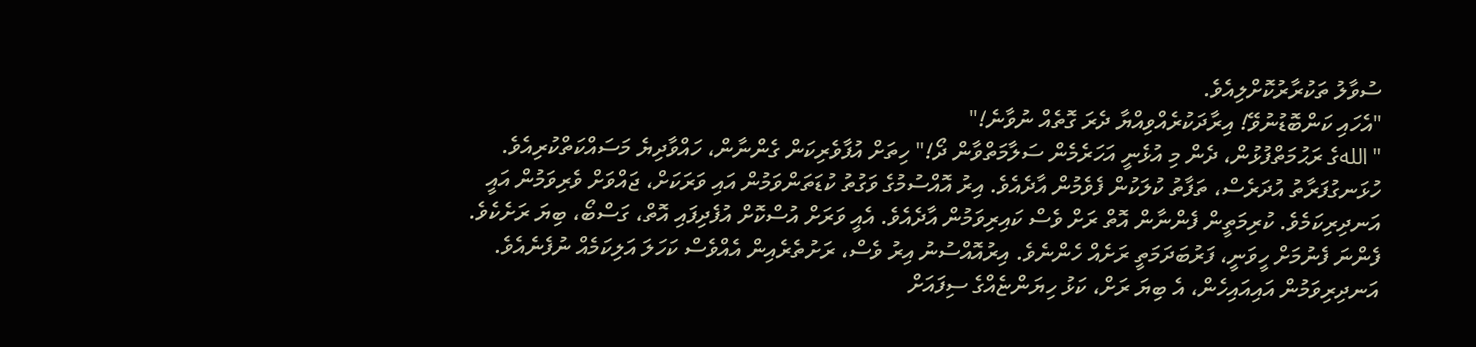ސުވާލު ތަކުރާރުކޮށްލިއެވެ.
"އެހައި ކަންބޮޑުނުވޭ! އިރާދަކުރެއްވިއްޔާ ދެރަ ގޮތެއް ނުވާނެ!"
"اللهގެ ރަޙުމަތްފުޅުން، ދެން މި އުޅެނީ އަހަރެމެން ސަލާމަތްވާން ދޯ!" ހިތަށް އުފާވެރިކަން ގެންނާން، ހައްވާދިޔެ މަސައްކަތްކުރިއެވެ.
ހުޅަނގުފަރާތު އުދަރެސް، ތަފާތު ކުލަކުން ފެވެމުން އާދެއެވެ. އިރު އޮއްސުމުގެ ވަގުތު ކުޑަތަންވަމުން އައި ވަރަކަށް، ޖައްވަށް ވެރިވަމުން އައީ އަނދިރިކަމެވެ. ކުރިމަތީން ފެންނާން އޮތް ރަށް ވެސް ކައިރިވަމުން އާދެއެވެ. އެއީ ވަރަށް އުސްކޮށް އުފެދިފައި އޮތް، ގަސްބޯ، ބިޔަ ރަށެކެވެ. ފެންނަ ފެނުމަށް ހީވަނީ، ފަރުބަދަމަތީ ރަށެއް ހެންނެވެ. އިރުއޮއްސުނު އިރު ވެސް، ރަށުތެރެއިން އެއްވެސް ކަހަލަ އަލިކަމެއް ނުފެނެއެވެ. އަނދިރިވަމުން އައިއައިހެން، އެ ބިޔަ ރަށް، ކަޅު ހިޔަންޏެއްގެ ސިފައަށް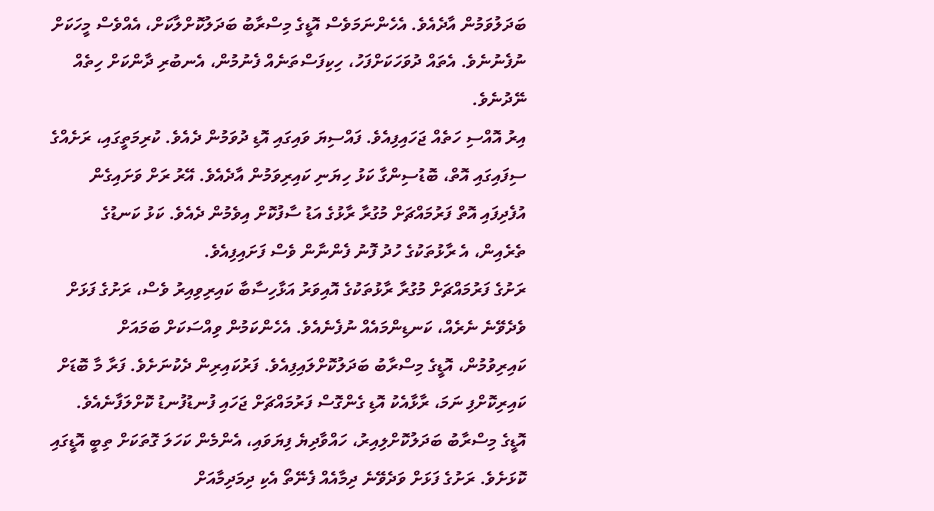ބަދަލުވަމުން އާދެއެވެ. އެހެންނަމަވެސް އޮޑީގެ މިސްރާބު ބަދަލުކޮށްލާކަށް، އެއްވެސް މީހަކަށް ނުފެނުނެވެ. އެތައް ދުވަހަކަށްފަހު، ހިކިފަސްތަނެއް ފެނުމުން، އެނބުރި ދާންކަށް ހިތެއް ނޭދުނެވެ.
އިރު އޮއްސި ހަތެއް ޖަހައިފިއެވެ. ފައްސިޔަ ވައިގައި އޮޑި ދުވަމުން ދެއެވެ. ކުރިމަތީގައި، ރަށެއްގެ ސިފައިގައި އޮތް، ބޮޑުސިންގާ ކަޅު ހިޔަނި ކައިރިވަމުން އާދެއެވެ. އޭރު ރަށް ވަށައިގެން އުފެދިފައި އޮތް ފަރުމައްޗަށް މުގުރާ ރާޅުގެ އަޑު ސާފުކޮށް އިވެމުން ދެއެވެ. ކަޅު ކަނޑުގެ ތެރެއިން، އެ ރާޅުތަކުގެ ހުދު ފޮނު ފެންނާން ވެސް ފަށައިފިއެވެ.
ރަށުގެ ފަރުމައްޗަށް މުގުރާ ރާޅުތަކުގެ އޮއިވަރު އަޅާހިސާބާ ކައިރިވިއިރު ވެސް، ރަށުގެ ފަޅަށް ވެދެވޭނެ ނެރެއް، ކަނޑިންމައެއް ނުފެނެއެވެ. އެހެންކަމުން ވިއްސަކަށް ބަމައަށް ކައިރިވުމުން، އޮޑީގެ މިސްރާބު ބަދަލުކޮށްލައިފިއެވެ. ފަރުކައިރިން ދެކުނަށެވެ. ފަރާ މާ ބޮޑަށް ކައިރިކޮށްފި ނަމަ، ރާޅާއެކު އޮޑި ގެންގޮސް ފަރުމައްޗަށް ޖަހައި ފުނޑުފުނޑު ކޮށްލަފާނެއެވެ.
އޮޑީގެ މިސްރާބު ބަދަލުކޮށްލިއިރު، ހައްވާދިޔެ ފިޔަވައި، އެންމެން ކަހަލަ ގޮތަކަށް ތިބީ އޮޑީގައި ކޮޅަށެވެ. ރަށުގެ ފަޅަށް ވަދެވޭނެ ދިމާއެއް ފެނޭތޯ އެކި ދިމަދިމާއަށް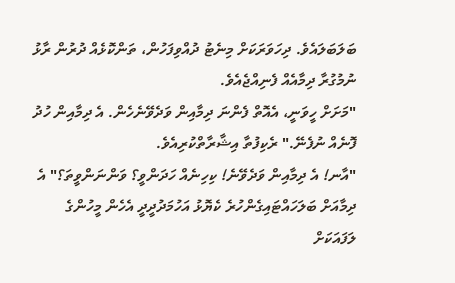ބަލަބަލައެވެ. ދިހަވަރަކަށް މިނެޓު ދުއްވިފަހުން، ތަންކޮޅެއް ދުރުން ރާޅު ނުމުގުރާ ދިމާއެއް ފެނިއްޖެއެވެ.
"މަށަށް ހީވަނީ، އެއޮތް ފެންނަ ދިމާއިން ވަދެވޭނެހެން. އެ ދިމާއިން ހުދު ފޮނެއް ނުފެނޭ." ރެކިފުތާ އިޝާރާތްކުރިއެވެ.
"އާނ! އެ ދިމާއިން ވަދެވޭނެ! ކިހިނެއް ހަދަންވީ؟ ވަންނަންވީތަ؟" އެ ދިމާއަށް ބަލަހައްޓައިގެންހުރެ ކެޔޮޅު އަހުމަދުދީދީ އެހެން މީހުންގެ ލަފައަކަށް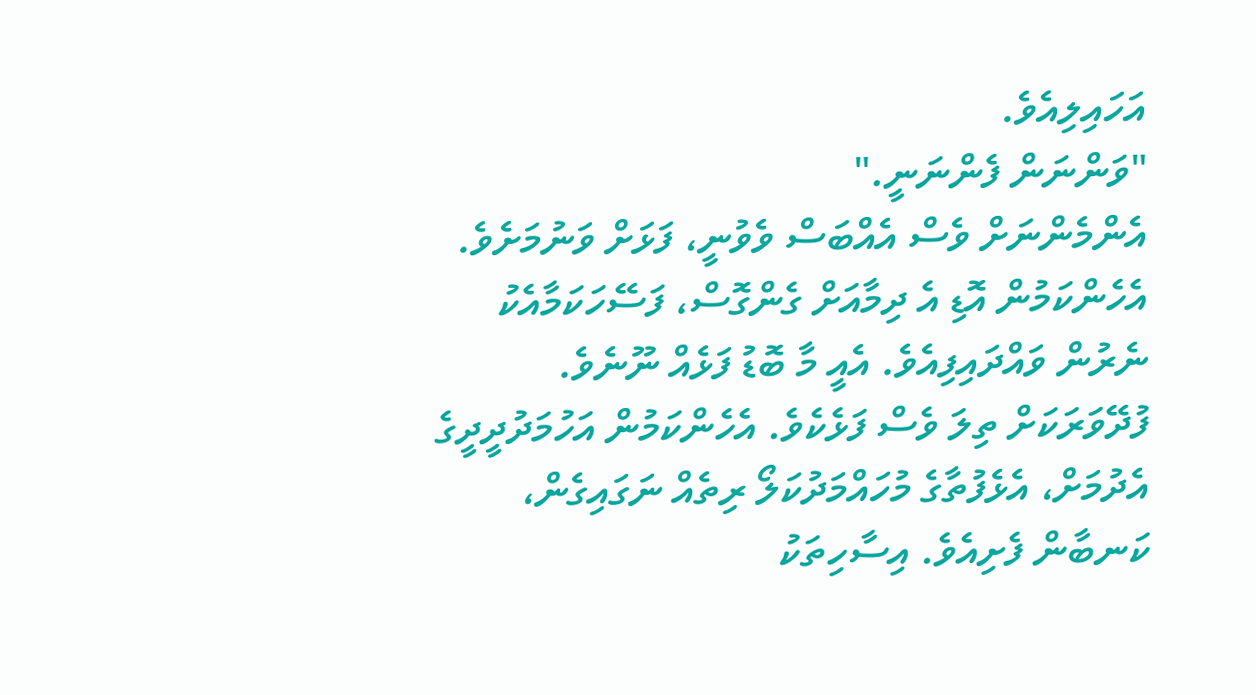އަހައިލިއެވެ.
"ވަންނަން ފެންނަނީ."
އެންމެންނަށް ވެސް އެއްބަސް ވެވުނީ، ފަޅަށް ވަނުމަށެވެ. އެހެންކަމުން އޮޑި އެ ދިމާއަށް ގެންގޮސް، ފަސޭހަކަމާއެކު ނެރުން ވައްދައިފިއެވެ. އެއީ މާ ބޮޑު ފަޅެއް ނޫނެވެ. ފުދޭވަރަކަށް ތިލަ ވެސް ފަޅެކެވެ. އެހެންކަމުން އަހުމަދުދީދީގެ އެދުމަށް، އެޅެފުތާގެ މުހައްމަދުކަލޯ ރިތެއް ނަގައިގެން، ކަނބާން ފެށިއެވެ. އިސާހިތަކު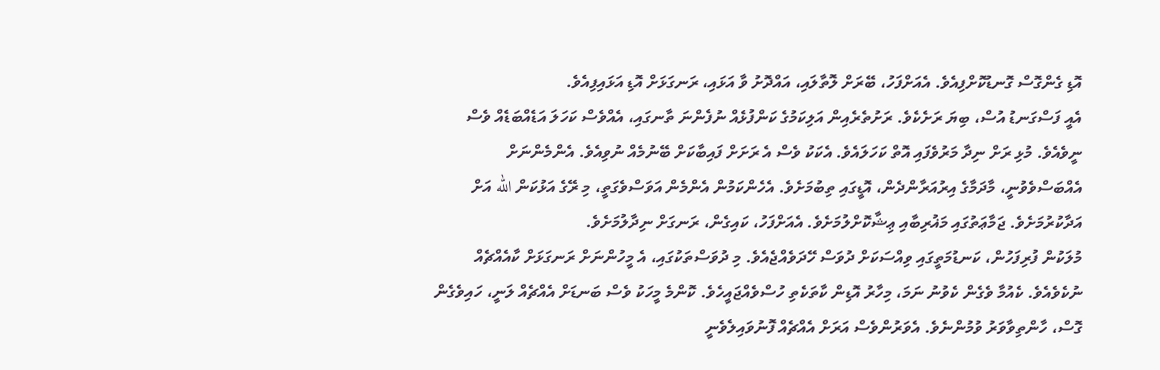އޮޑި ގެންގޮސް ގޮނޑުކޮށްފިއެވެ. އެއަށްފަހު، ބޭރަށް ލޮތާލައި، އައްދޮށު ވާ އަޅައި، ރަނގަޅަށް އޮޑި އަޅައިފިއެވެ.
އެއީ ފަސްގަނޑު އުސް، ބިޔަ ރަށެކެވެ. ރަށުތެރެއިން އަލިކަމުގެ ކަންފުޅެއް ނުފެންނަ ތާނގައި، އެއްވެސް ކަހަލަ އަޑެއްބަޑެއް ވެސް ނީވެއެވެ. މުޅި ރަށް ނިދާ މަރުވެފައި އޮތް ކަހަލައެވެ. އެކަކު ވެސް އެ ރަށަށް ފައިބާކަށް ބޭނުމެއް ނުވިއެވެ. އެންމެންނަށް އެއްބަސްވެވުނީ، މާދަމާގެ އިރުއަރާންދެން، އޮޑީގައި ތިބުމަށެވެ. އެހެންކަމުން އެންމެން އަވަސްވެގަތީ، މި ރޭގެ އަޅުކަން الله އަށް އަދާކުރުމަށެވެ. ޖަމާޢަތުގައި މަޣުރިބާއި ޢިޝާކޮށްލުމަށެވެ. އެއަށްފަހު، ކައިގެން، ރަނގަށް ނިދާލުމަށެވެ.
މުލަކުން ފުރިފަހުން، ކަނޑުމަތީގައި ވިއްސަކަށް ދުވަސް ހޭދަވެއްޖެއެވެ. މި ދުވަސްތަކުގައި، އެ މީހުންނަށް ރަނގަޅަށް ކާއެއްޗެއް ނުކެވެއެވެ. ކެއުމާ ވެގެން ކެވުނު ނަމަ، މިހާރު އޮޑިން ކާތަކެތި ހުސްވެއްޖައީހެވެ. ކޮންމެ މީހަކު ވެސް ބަނޑަށް އެއްޗެއް ލަނީ، ހައިވެގެން ގޮސް، ހާންތިވާވަރު ވުމުންނެވެ. އެވަރުންވެސް އަރަށް އެއްޗެއް ފޮނުވައިލެވެނީ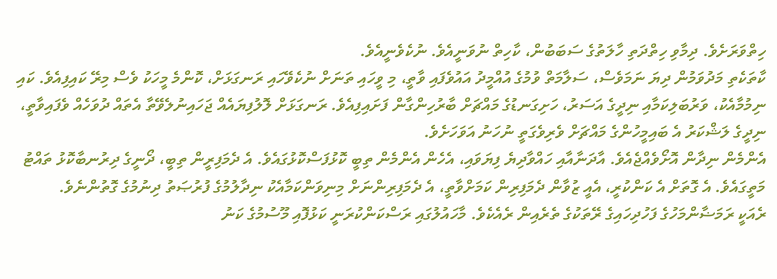ހިތްވަރަށެވެ. ދިމާވި ހިތްދަތި ހާލަތުގެ ސަބަބުން، ކާހިތް ނުވަނީއެވެ. ނުކެވެނީއެވެ.
ކާތަކެތި މަދުވަމުން ދިޔަ ނަމަވެސް، ސަލާމަތް ވުމުގެ އުއްމީދު އައުވެފައި ވާތީ، މި ވީހައި ތަނަށް ނުކެވޭހައި ރަނގަޅަށް، ކޮންމެ މީހަކު ވެސް މިރޭ ކައިފިއެވެ. ކައި ނިމުމާއެކު، ވަރުބަލިކަމާއި ނިދީގެ އަސަރު، ހަށިގަނޑުގެ މައްޗަށް ބާރުހިންގާން ފަށައިފިއެވެ. ރަނގަޅަށް ލޮލުފިޔައެއް ޖަހައިނުލެވޭތާ އެތައް ދުވަހެއް ވެފައިވާތީ، ނިދީގެ ލަޝްކަރު އެ ބައިމީހުންގެ މައްޗަށް ވެރިވެގަތީ ނުހަނު އަވަހަށެވެ.
އެންމެން ނިދާން އޮށޯވެއްޖެއެވެ. އާދަނާއާއި ހައްވާދިޔެ ފިޔަވައި، އެހެން އެންމެން ތިބީ ކޮޅުފަސްކޮޅުގައެވެ. އެ ދެމަފިރީން ތިބީ، ދޯނީގެ ދިރުނބާކޮޅު ތައްޓު މަތީގައެވެ. އެ ގޮތަށް އެ ކަންކުރީ، އެއީ ޒުވާން ދެމަފިރިން ކަމަށްވާތީ، އެ ދެމަފިރިންނަށް މިނިވަންކަމާއެކު ނިދާލުމުގެ ފުރުޞަތު ދިނުމުގެ ގޮތުންނެވެ.
ރެއަކީ ރަމަޟާންމަހުގެ ފަހުދިހައިގެ ރޭތަކުގެ ތެރެއިން ރެއެކެވެ. މާހައުލުގައި ރަސްކަންކުރަނީ ކަޅުފޮއި މޫސުމުގެ ކަނު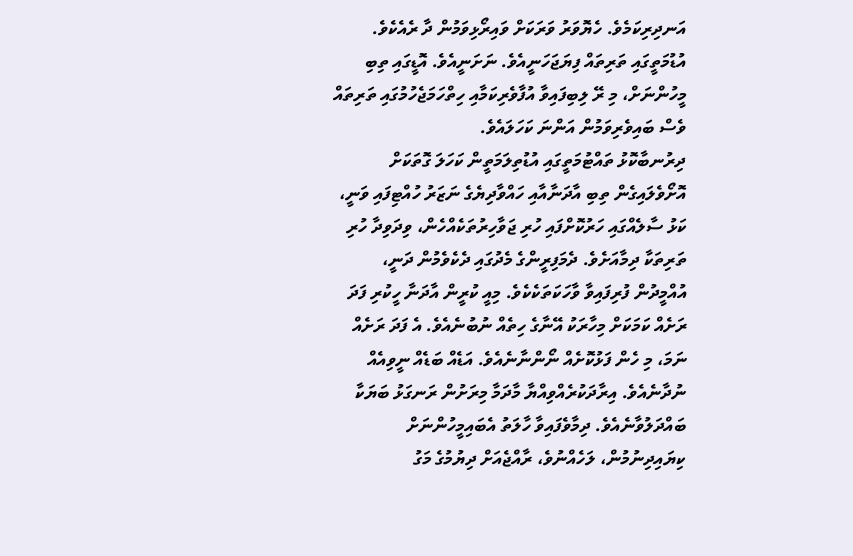އަނދިރިކަމެވެ. ހެޔޮވަރު ވަރަކަށް ވައިރޯޅިވަމުން ދާ ރެއެކެވެ. އުޑުމަތީގައި ތަރިތައް ފިޔަޖަހަނީއެވެ. ނަށަނީއެވެ. އޮޑީގައި ތިބި މީހުންނަށް، މި ރޭ ލިބިފައިވާ އުފާވެރިކަމާއި ހިތްހަމަޖެހުމުގައި ތަރިތައް ވެސް ބައިވެރިވަމުން އަންނަ ކަހަލައެވެ.
ދިރުނބާކޮޅު ތައްޓުމަތީގައި އުޑުތިލަމަތީން ކަހަލަ ގޮތަކަށް އޮށޯވެލައިގެން ތިބި އާދަނާއާއި ހައްވާދިޔެގެ ނަޒަރު ހުއްޓިފައި ވަނީ، ކަޅު ސާލެއްގައި ހަރުކޮށްފައި ހުރި ޖަވާހިރުތަކެއްހެން، ވިދަވިދާ ހުރި ތަރިތަކާ ދިމާއަށެވެ. ދެމަފިރީންގެ މެދުގައި ދެކެވެމުން ދަނީ، އުއްމީދުން ފުރިފައިވާ ވާހަކަތަކެކެވެ. މިއީ ކުރީން އާދަނާ ހީކުރި ފަދަ ރަށެއް ކަމަކަށް މިހާރަކު އޭނާގެ ހިތެއް ނުބުނެއެވެ. އެ ފަދަ ރަށެއް ނަމަ، މި ހެން ފަޅުކޮށެއް ނޯންނާނެއެވެ. އަޑެއް ބަޑެއް ނީވިއެއް ނުދާނެއެވެ. އިރާދަކުރެއްވިއްޔާ މާދަމާ މިރަށުން ރަނގަޅު ބަޔަކާ ބައްދަލުވާނެއެވެ. ދިމާވެފައިވާ ހާލަތު އެބައިމީހުންނަށް ކިޔައިދިނުމުން، ލަހެއްނުވެ، ރާއްޖެއަށް ދިޔުމުގެ މަގު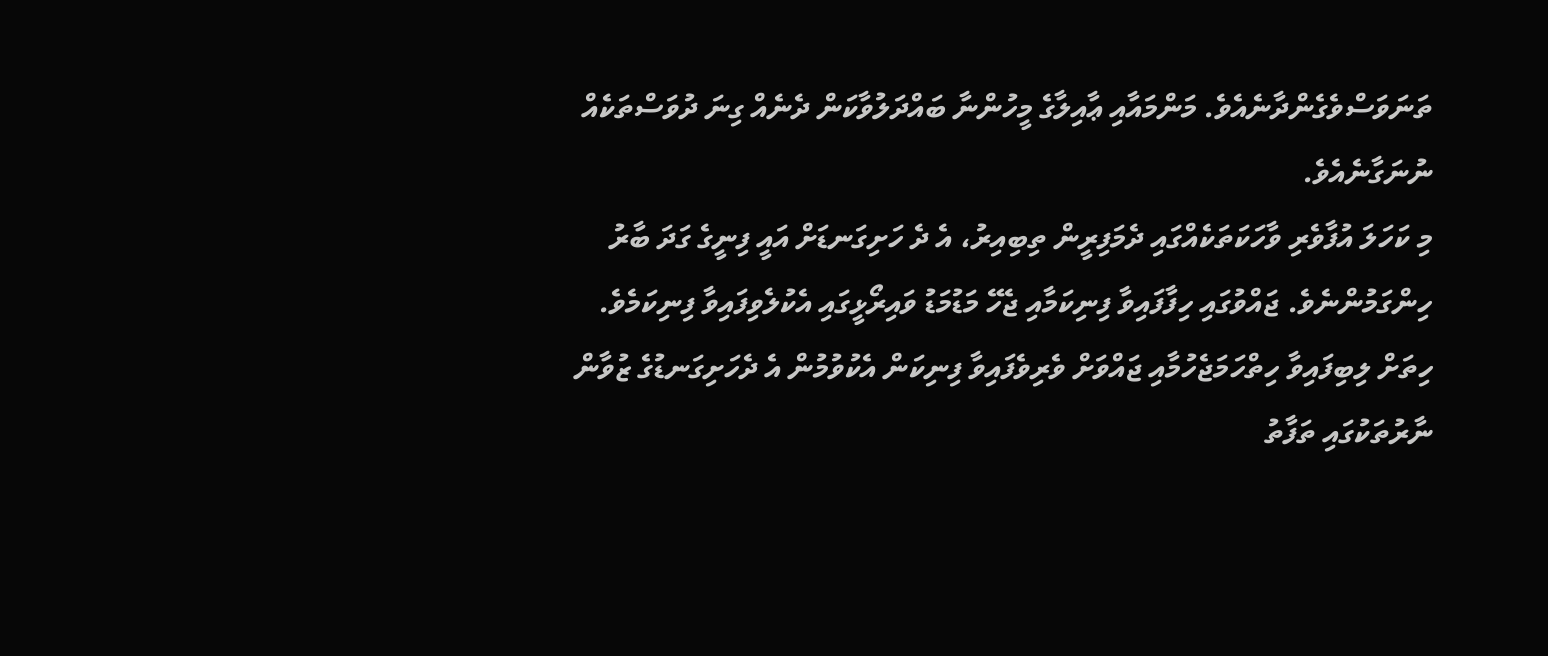ތަނަވަސްވެގެންދާނެއެވެ. މަންމައާއި ޢާއިލާގެ މީހުންނާ ބައްދަލުވާކަން ދެނެއް ގިނަ ދުވަސްތަކެއް ނުނަގާނެއެވެ.
މި ކަހަލަ އުފާވެރި ވާހަކަތަކެއްގައި ދެމަފިރީން ތިބިއިރު، އެ ދެ ހަށިގަނޑަށް އައީ ފިނީގެ ގަދަ ބާރު ހިންގަމުންނެވެ. ޖައްވުގައި ހިފާފައިވާ ފިނިކަމާއި ޖެހޭ މަޑުމަޑު ވައިރޯޅީގައި އެކުލެވިފައިވާ ފިނިކަމެވެ. ހިތަށް ލިބިފައިވާ ހިތްހަމަޖެހުމާއި ޖައްވަށް ވެރިވެފައިވާ ފިނިކަން އެކުވުމުން އެ ދެހަށިގަނޑުގެ ޒުވާން ނާރުތަކުގައި ތަފާތު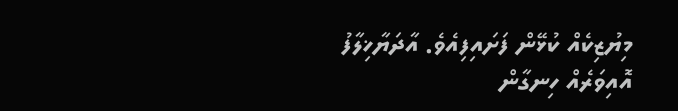މިޔުޒިކެއް ކުޅޭން ފަށައިފިއެވެ. އާދަޔާޚިލާފު އޮއިވަރެއް ހިނގާން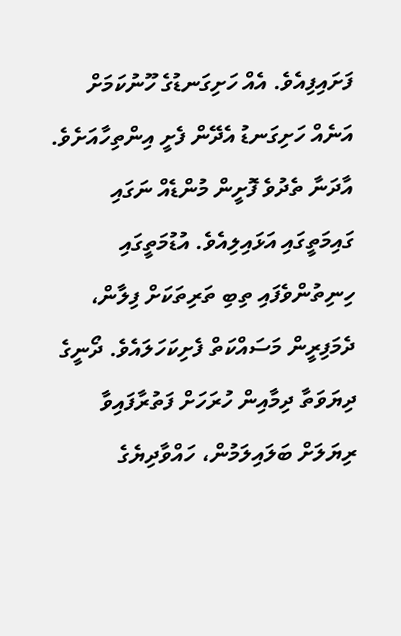ފަށައިފިއެވެ. އެއް ހަށިގަނޑުގެ ހޫނުކަމަށް އަނެއް ހަށިގަނޑު އެދޭން ފެށީ އިންތިހާއަށެވެ. އާދަނާ ތެދުވެ ފޮށީން މުންޑެއް ނަގައި ގައިމަތީގައި އަޅައިލިއެވެ. އުޑުމަތީގައި ހިނިތުންވެފައި ތިބި ތަރިތަކަށް ފިލާން، ދެމަފިރީން މަސައްކަތް ފެށިކަހަލައެވެ. ދޯނީގެ ދިޔަވަތާ ދިމާއިން ހުރަހަށް ފަތުރާފައިވާ ރިޔަލަށް ބަލައިލަމުން، ހައްވާދިޔެގެ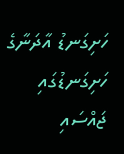ހަށިގަނޑު އާދަނާގެ ހަށިގަނޑުގައި ޖައްސައި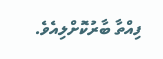ފިއްތާ ބާރުކޮށްލިއެވެ.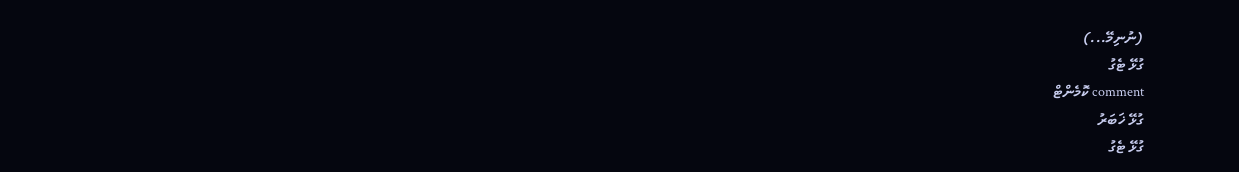(ނުނިމޭ...)
ގުޅޭ ޓެގު
comment ކޮމެންޓް
ގުޅޭ ޚަބަރު
ގުޅޭ ޓެގު